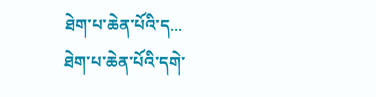ཐེག་པ་ཆེན་པོའི་ད...
ཐེག་པ་ཆེན་པོའི་དགེ་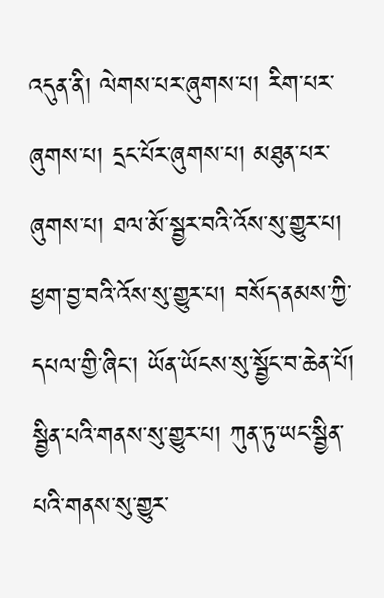འདུན་ནི། ལེགས་པར་ཞུགས་པ། རིག་པར་ཞུགས་པ། དྲང་པོར་ཞུགས་པ། མཐུན་པར་ཞུགས་པ། ཐལ་མོ་སྦྱར་བའི་འོས་སུ་གྱུར་པ། ཕྱག་བྱ་བའི་འོས་སུ་གྱུར་པ། བསོད་ནམས་ཀྱི་དཔལ་གྱི་ཞིང་། ཡོན་ཡོངས་སུ་སྦྱོང་བ་ཆེན་པོ། སྦྱིན་པའི་གནས་སུ་གྱུར་པ། ཀུན་ཏུ་ཡང་སྦྱིན་པའི་གནས་སུ་གྱུར་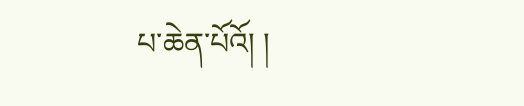པ་ཆེན་པོའོ། །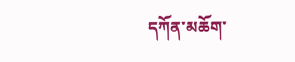དཀོན་མཆོག་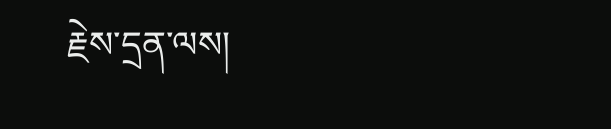རྗེས་དྲན་ལས།